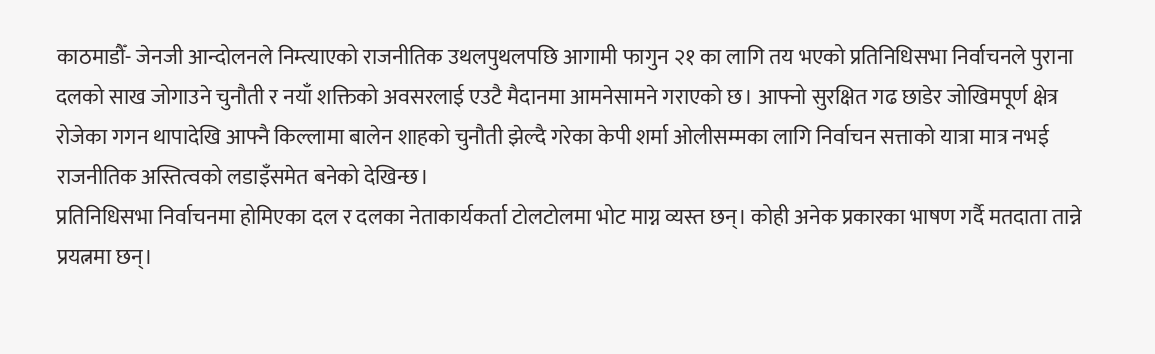काठमाडौँ- जेनजी आन्दोलनले निम्त्याएको राजनीतिक उथलपुथलपछि आगामी फागुन २१ का लागि तय भएको प्रतिनिधिसभा निर्वाचनले पुराना दलको साख जोगाउने चुनौती र नयाँ शक्तिको अवसरलाई एउटै मैदानमा आमनेसामने गराएको छ। आफ्नो सुरक्षित गढ छाडेर जोखिमपूर्ण क्षेत्र रोजेका गगन थापादेखि आफ्नै किल्लामा बालेन शाहको चुनौती झेल्दै गरेका केपी शर्मा ओलीसम्मका लागि निर्वाचन सत्ताको यात्रा मात्र नभई राजनीतिक अस्तित्वको लडाइँसमेत बनेको देखिन्छ।
प्रतिनिधिसभा निर्वाचनमा होमिएका दल र दलका नेताकार्यकर्ता टोलटोलमा भोट माग्न व्यस्त छन्। कोही अनेक प्रकारका भाषण गर्दै मतदाता तान्ने प्रयत्नमा छन्।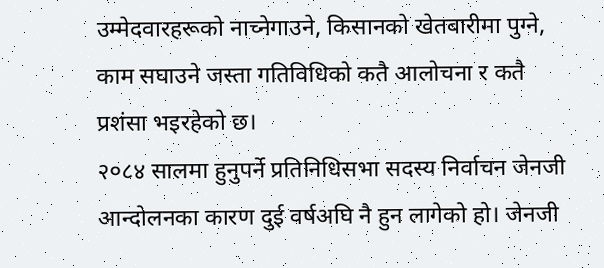उम्मेदवारहरूको नाच्नेगाउने, किसानको खेतबारीमा पुग्ने, काम सघाउने जस्ता गतिविधिको कतै आलोचना र कतै प्रशंसा भइरहेको छ।
२०८४ सालमा हुनुपर्ने प्रतिनिधिसभा सदस्य निर्वाचन जेनजी आन्दोलनका कारण दुई वर्षअघि नै हुन लागेको हो। जेनजी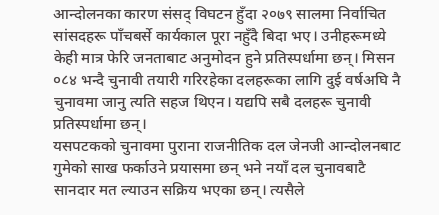आन्दोलनका कारण संसद् विघटन हुँदा २०७९ सालमा निर्वाचित सांसदहरू पाँचबर्से कार्यकाल पूरा नहुँदै बिदा भए। उनीहरूमध्ये केही मात्र फेरि जनताबाट अनुमोदन हुने प्रतिस्पर्धामा छन्। मिसन ०८४ भन्दै चुनावी तयारी गरिरहेका दलहरूका लागि दुई वर्षअघि नै चुनावमा जानु त्यति सहज थिएन। यद्यपि सबै दलहरू चुनावी प्रतिस्पर्धामा छन्।
यसपटकको चुनावमा पुराना राजनीतिक दल जेनजी आन्दोलनबाट गुमेको साख फर्काउने प्रयासमा छन् भने नयाँ दल चुनावबाटै सानदार मत ल्याउन सक्रिय भएका छन्। त्यसैले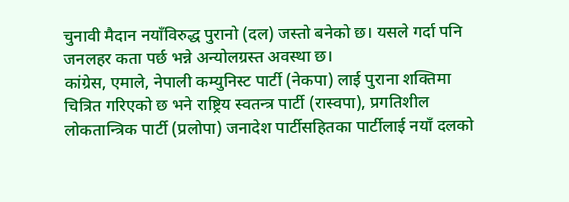चुनावी मैदान नयाँविरुद्ध पुरानो (दल) जस्तो बनेको छ। यसले गर्दा पनि जनलहर कता पर्छ भन्ने अन्योलग्रस्त अवस्था छ।
कांग्रेस, एमाले, नेपाली कम्युनिस्ट पार्टी (नेकपा) लाई पुराना शक्तिमा चित्रित गरिएको छ भने राष्ट्रिय स्वतन्त्र पार्टी (रास्वपा), प्रगतिशील लोकतान्त्रिक पार्टी (प्रलोपा) जनादेश पार्टीसहितका पार्टीलाई नयाँ दलको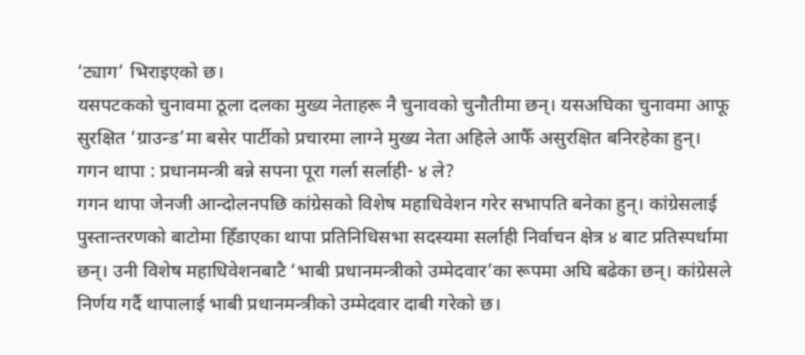‘ट्याग’ भिराइएको छ।
यसपटकको चुनावमा ठूला दलका मुख्य नेताहरू नै चुनावको चुनौतीमा छन्। यसअघिका चुनावमा आफू सुरक्षित ‘ग्राउन्ड’मा बसेर पार्टीको प्रचारमा लाग्ने मुख्य नेता अहिले आफैँ असुरक्षित बनिरहेका हुन्।
गगन थापा : प्रधानमन्त्री बन्ने सपना पूरा गर्ला सर्लाही- ४ ले?
गगन थापा जेनजी आन्दोलनपछि कांग्रेसको विशेष महाधिवेशन गरेर सभापति बनेका हुन्। कांग्रेसलाई पुस्तान्तरणको बाटोमा हिँडाएका थापा प्रतिनिधिसभा सदस्यमा सर्लाही निर्वाचन क्षेत्र ४ बाट प्रतिस्पर्धामा छन्। उनी विशेष महाधिवेशनबाटै ‘भाबी प्रधानमन्त्रीको उम्मेदवार’का रूपमा अघि बढेका छन्। कांग्रेसले निर्णय गर्दै थापालाई भाबी प्रधानमन्त्रीको उम्मेदवार दाबी गरेको छ।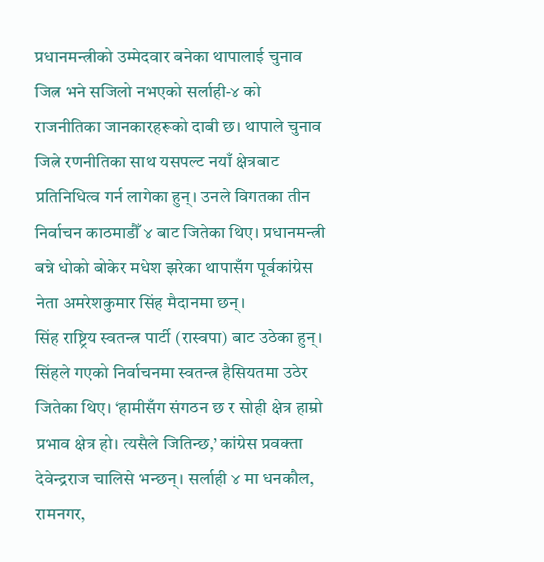प्रधानमन्त्रीको उम्मेदवार बनेका थापालाई चुनाव जित्न भने सजिलो नभएको सर्लाही-४ को राजनीतिका जानकारहरूको दाबी छ। थापाले चुनाव जित्ने रणनीतिका साथ यसपल्ट नयाँ क्षेत्रबाट प्रतिनिधित्व गर्न लागेका हुन्। उनले विगतका तीन निर्वाचन काठमाडौँ ४ बाट जितेका थिए। प्रधानमन्त्री बन्ने धोको बोकेर मधेश झरेका थापासँग पूर्वकांग्रेस नेता अमरेशकुमार सिंह मैदानमा छन्।
सिंह राष्ट्रिय स्वतन्त्र पार्टी (रास्वपा) बाट उठेका हुन्। सिंहले गएको निर्वाचनमा स्वतन्त्र हैसियतमा उठेर जितेका थिए। ‘हामीसँग संगठन छ र सोही क्षेत्र हाम्रो प्रभाव क्षेत्र हो। त्यसैले जितिन्छ,’ कांग्रेस प्रवक्ता देवेन्द्रराज चालिसे भन्छन्। सर्लाही ४ मा धनकौल, रामनगर,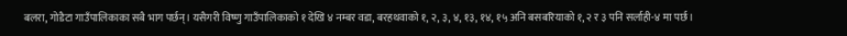बलरा, गोडैटा गाउँपालिकाका सबै भाग पर्छन्। यसैगरी विष्णु गाउँपालिकाको १ देखि ४ नम्बर वडा, बरहथवाको १, २, ३, ४, १३, १४, १५ अनि बसबरियाको १, २ र ३ पनि सर्लाही-४ मा पर्छ।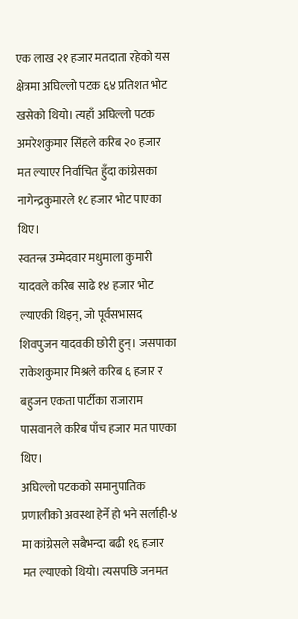एक लाख २१ हजार मतदाता रहेको यस क्षेत्रमा अघिल्लो पटक ६४ प्रतिशत भोट खसेको थियो। त्यहाँ अघिल्लो पटक अमरेशकुमार सिंहले करिब २० हजार मत ल्याएर निर्वाचित हुँदा कांग्रेसका नागेन्द्रकुमारले १८ हजार भोट पाएका थिए।
स्वतन्त्र उम्मेदवार मधुमाला कुमारी यादवले करिब साढे १४ हजार भोट ल्याएकी थिइन्, जो पूर्वसभासद शिवपुजन यादवकी छोरी हुन्। जसपाका राकेशकुमार मिश्रले करिब ६ हजार र बहुजन एकता पार्टीका राजाराम पासवानले करिब पाँच हजार मत पाएका थिए।
अघिल्लो पटकको समानुपातिक प्रणालीको अवस्था हेर्ने हो भने सर्लाही-४ मा कांग्रेसले सबैभन्दा बढी १६ हजार मत ल्याएको थियो। त्यसपछि जनमत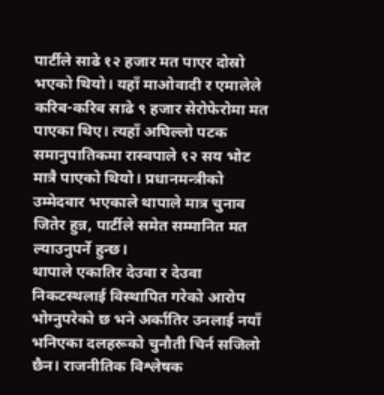पार्टीले साढे १२ हजार मत पाएर दोस्रो भएको थियो। यहाँ माओवादी र एमालेले करिब-करिब साढे ९ हजार सेरोफेरोमा मत पाएका थिए। त्यहाँ अघिल्लो पटक समानुपातिकमा रास्वपाले १२ सय भोट मात्रै पाएको थियो। प्रधानमन्त्रीको उम्मेदवार भएकाले थापाले मात्र चुनाव जितेर हुन्न, पार्टीले समेत सम्मानित मत ल्याउनुपर्ने हुन्छ।
थापाले एकातिर देउवा र देउवा निकटस्थलाई विस्थापित गरेको आरोप भोग्नुपरेको छ भने अर्कातिर उनलाई नयाँ भनिएका दलहरूको चुनौती चिर्न सजिलो छैन। राजनीतिक विश्लेषक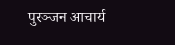पुरञ्जन आचार्य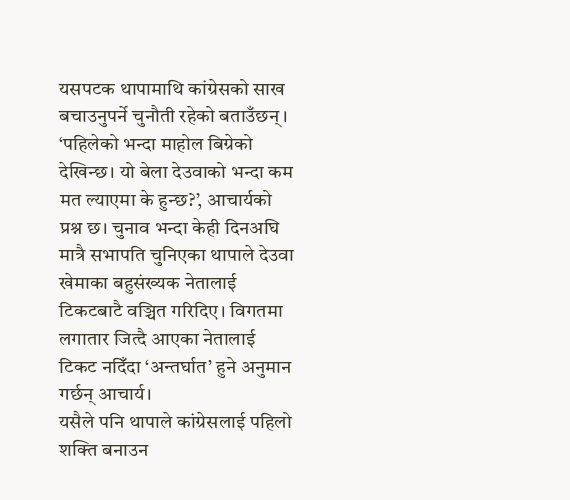यसपटक थापामाथि कांग्रेसको साख बचाउनुपर्ने चुनौती रहेको बताउँछन्।
‘पहिलेको भन्दा माहोल बिग्रेको देखिन्छ। यो बेला देउवाको भन्दा कम मत ल्याएमा के हुन्छ?’, आचार्यको प्रश्न छ। चुनाव भन्दा केही दिनअघि मात्रै सभापति चुनिएका थापाले देउवा खेमाका बहुसंख्यक नेतालाई टिकटबाटै वञ्चित गरिदिए। विगतमा लगातार जित्दै आएका नेतालाई टिकट नदिँदा ‘अन्तर्घात’ हुने अनुमान गर्छन् आचार्य।
यसैले पनि थापाले कांग्रेसलाई पहिलो शक्ति बनाउन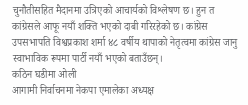चुनौतीसहित मैदानमा उत्रिएको आचार्यको विश्लेषण छ। हुन त कांग्रेसले आफू नयाँ शक्ति भएको दाबी गरिरहेको छ। कांग्रेस उपसभापति विश्वप्रकाश शर्मा ४८ वर्षीय थापाको नेतृत्वमा कांग्रेस जानु स्वाभाविक रूपमा पार्टी नयाँ भएको बताउँछन्।
कठिन घडीमा ओली
आगामी निर्वाचनमा नेकपा एमालेका अध्यक्ष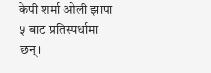केपी शर्मा ओली झापा ५ बाट प्रतिस्पर्धामा छन्।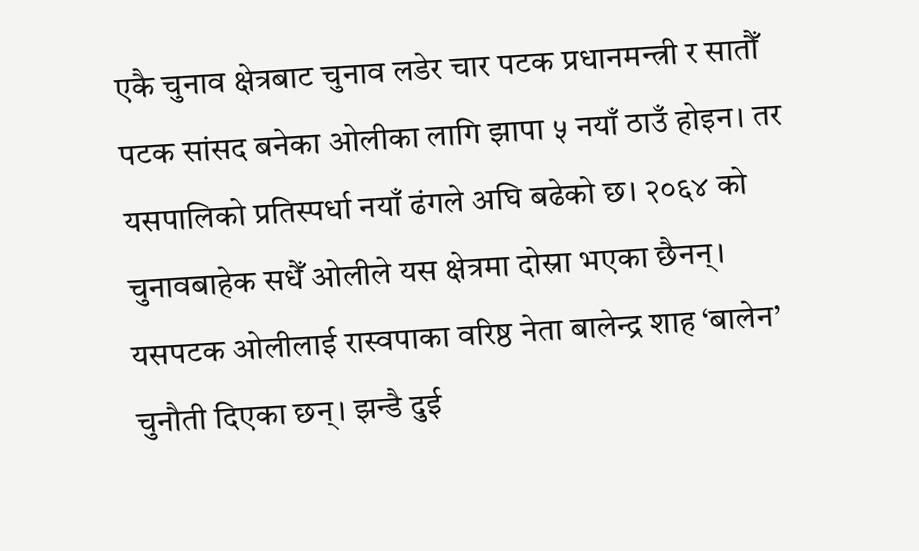एकै चुनाव क्षेत्रबाट चुनाव लडेर चार पटक प्रधानमन्त्री र सातौँ पटक सांसद बनेका ओलीका लागि झापा ५ नयाँ ठाउँ होइन। तर यसपालिको प्रतिस्पर्धा नयाँ ढंगले अघि बढेको छ। २०६४ को चुनावबाहेक सधैँ ओलीले यस क्षेत्रमा दोस्रा भएका छैनन्।
यसपटक ओलीलाई रास्वपाका वरिष्ठ नेता बालेन्द्र शाह ‘बालेन’ चुनौती दिएका छन्। झन्डै दुई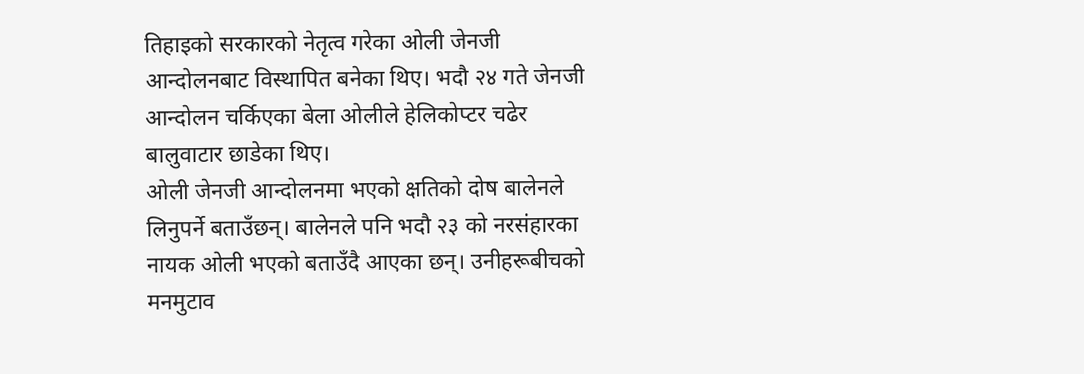तिहाइको सरकारको नेतृत्व गरेका ओली जेनजी आन्दोलनबाट विस्थापित बनेका थिए। भदौ २४ गते जेनजी आन्दोलन चर्किएका बेला ओलीले हेलिकोप्टर चढेर बालुवाटार छाडेका थिए।
ओली जेनजी आन्दोलनमा भएको क्षतिको दोष बालेनले लिनुपर्ने बताउँछन्। बालेनले पनि भदौ २३ को नरसंहारका नायक ओली भएको बताउँदै आएका छन्। उनीहरूबीचको मनमुटाव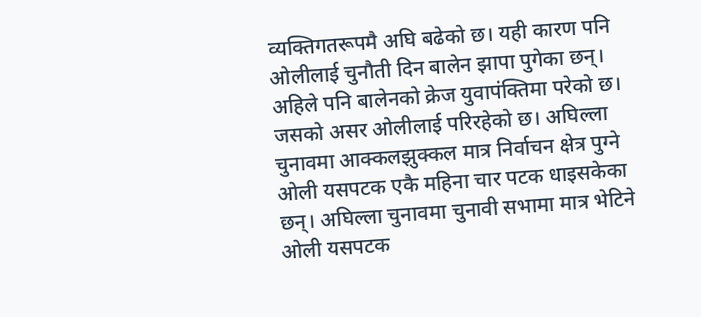व्यक्तिगतरूपमै अघि बढेको छ। यही कारण पनि ओलीलाई चुनौती दिन बालेन झापा पुगेका छन्। अहिले पनि बालेनको क्रेज युवापंक्तिमा परेको छ। जसको असर ओलीलाई परिरहेको छ। अघिल्ला चुनावमा आक्कलझुक्कल मात्र निर्वाचन क्षेत्र पुग्ने ओली यसपटक एकै महिना चार पटक धाइसकेका छन्। अघिल्ला चुनावमा चुनावी सभामा मात्र भेटिने ओली यसपटक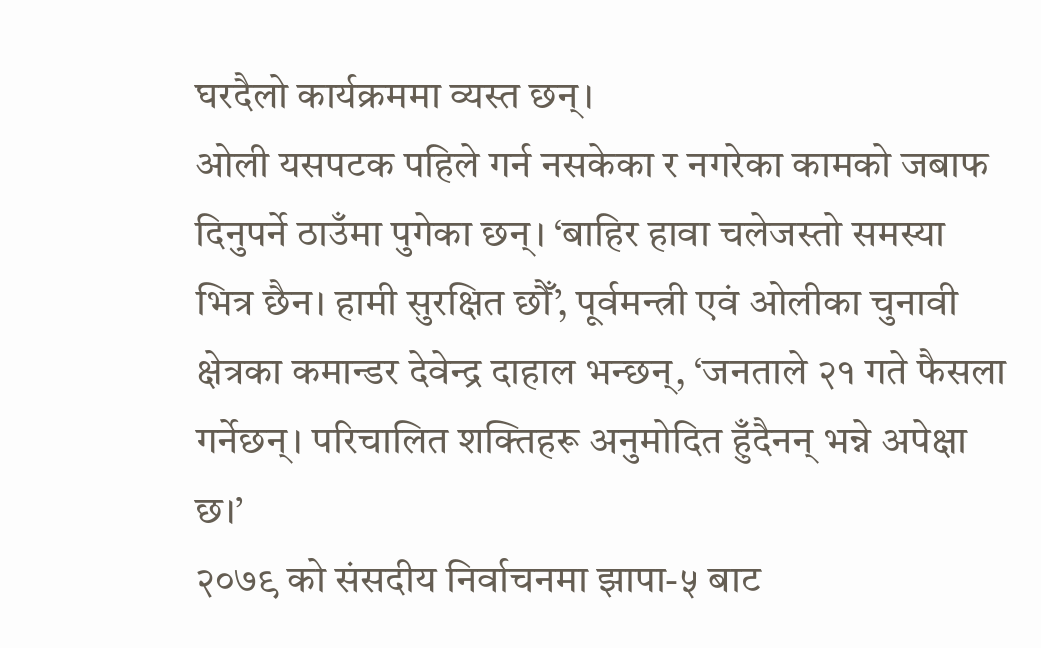घरदैलो कार्यक्रममा व्यस्त छन्।
ओली यसपटक पहिले गर्न नसकेका र नगरेका कामको जबाफ दिनुपर्ने ठाउँमा पुगेका छन्। ‘बाहिर हावा चलेजस्तो समस्या भित्र छैन। हामी सुरक्षित छौँ’, पूर्वमन्त्री एवं ओलीका चुनावी क्षेत्रका कमान्डर देवेन्द्र दाहाल भन्छन्, ‘जनताले २१ गते फैसला गर्नेछन्। परिचालित शक्तिहरू अनुमोदित हुँदैनन् भन्ने अपेक्षा छ।’
२०७९ को संसदीय निर्वाचनमा झापा-५ बाट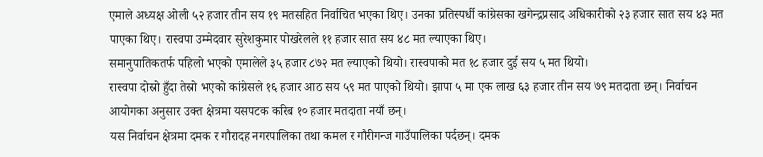एमाले अध्यक्ष ओली ५२ हजार तीन सय १९ मतसहित निर्वाचित भएका थिए। उनका प्रतिस्पर्धी कांग्रेसका खगेन्द्रप्रसाद अधिकारीको २३ हजार सात सय ४३ मत पाएका थिए। रास्वपा उम्मेदवार सुरेशकुमार पोखरेलले ११ हजार सात सय ४८ मत ल्याएका थिए।
समानुपातिकतर्फ पहिलो भएको एमालेले ३५ हजार ८७२ मत ल्याएको थियो। रास्वपाको मत १८ हजार दुई सय ५ मत थियो।
रास्वपा दोस्रो हुँदा तेस्रो भएको कांग्रेसले १६ हजार आठ सय ५९ मत पाएको थियो। झापा ५ मा एक लाख ६३ हजार तीन सय ७९ मतदाता छन्। निर्वाचन आयोगका अनुसार उक्त क्षेत्रमा यसपटक करिब १० हजार मतदाता नयाँ छन्।
यस निर्वाचन क्षेत्रमा दमक र गौरादह नगरपालिका तथा कमल र गौरीगन्ज गाउँपालिका पर्दछन्। दमक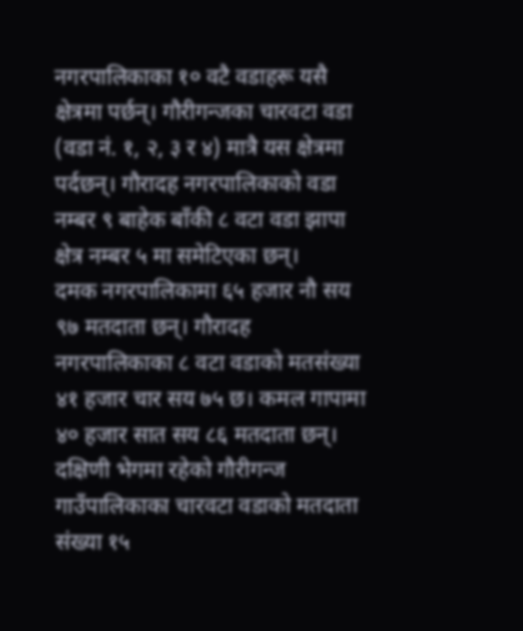नगरपालिकाका १० वटै वडाहरू यसै क्षेत्रमा पर्छन्। गौरीगन्जका चारवटा वडा (वडा नं. १, २, ३ र ४) मात्रै यस क्षेत्रमा पर्दछन्। गौरादह नगरपालिकाको वडा नम्बर ९ बाहेक बाँकी ८ वटा वडा झापा क्षेत्र नम्बर ५ मा समेटिएका छन्।
दमक नगरपालिकामा ६५ हजार नौ सय ९७ मतदाता छन्। गौरादह नगरपालिकाका ८ वटा वडाको मतसंख्या ४१ हजार चार सय ७५ छ। कमल गापामा ४० हजार सात सय ८६ मतदाता छन्।
दक्षिणी भेगमा रहेको गौरीगन्ज गाउँपालिकाका चारवटा वडाको मतदाता संख्या १५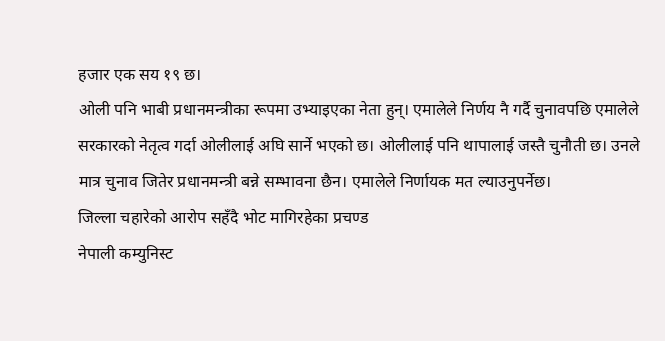हजार एक सय १९ छ।
ओली पनि भाबी प्रधानमन्त्रीका रूपमा उभ्याइएका नेता हुन्। एमालेले निर्णय नै गर्दै चुनावपछि एमालेले सरकारको नेतृत्व गर्दा ओलीलाई अघि सार्ने भएको छ। ओलीलाई पनि थापालाई जस्तै चुनौती छ। उनले मात्र चुनाव जितेर प्रधानमन्त्री बन्ने सम्भावना छैन। एमालेले निर्णायक मत ल्याउनुपर्नेछ।
जिल्ला चहारेको आरोप सहँदै भोट मागिरहेका प्रचण्ड
नेपाली कम्युनिस्ट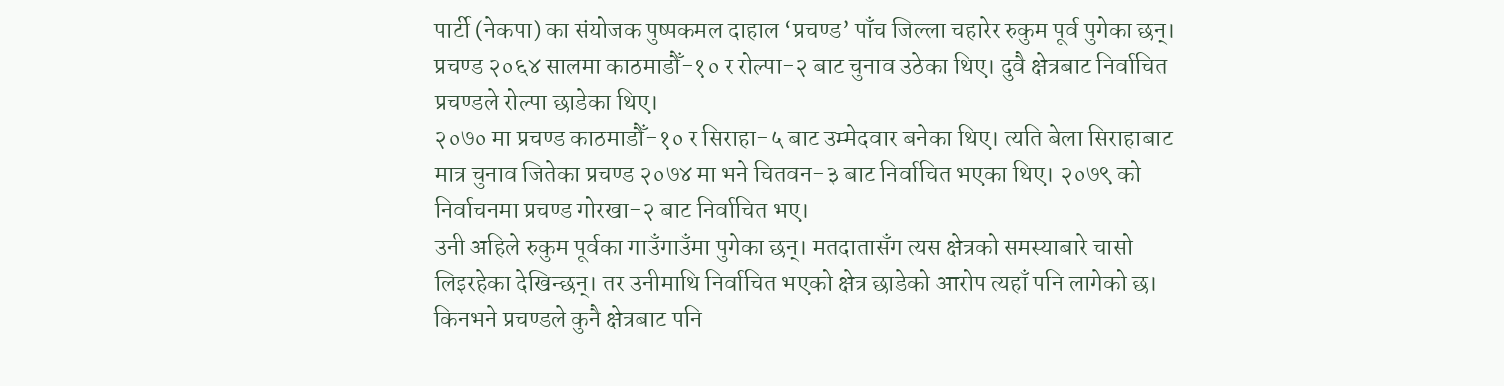पार्टी (नेकपा) का संयोजक पुष्पकमल दाहाल ‘प्रचण्ड’ पाँच जिल्ला चहारेर रुकुम पूर्व पुगेका छन्। प्रचण्ड २०६४ सालमा काठमाडौँ-१० र रोल्पा-२ बाट चुनाव उठेका थिए। दुवै क्षेत्रबाट निर्वाचित प्रचण्डले रोल्पा छाडेका थिए।
२०७० मा प्रचण्ड काठमाडौँ-१० र सिराहा-५ बाट उम्मेदवार बनेका थिए। त्यति बेला सिराहाबाट मात्र चुनाव जितेका प्रचण्ड २०७४ मा भने चितवन-३ बाट निर्वाचित भएका थिए। २०७९ को निर्वाचनमा प्रचण्ड गोरखा-२ बाट निर्वाचित भए।
उनी अहिले रुकुम पूर्वका गाउँगाउँमा पुगेका छन्। मतदातासँग त्यस क्षेत्रको समस्याबारे चासो लिइरहेका देखिन्छन्। तर उनीमाथि निर्वाचित भएको क्षेत्र छाडेको आरोप त्यहाँ पनि लागेको छ। किनभने प्रचण्डले कुनै क्षेत्रबाट पनि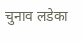चुनाव लडेका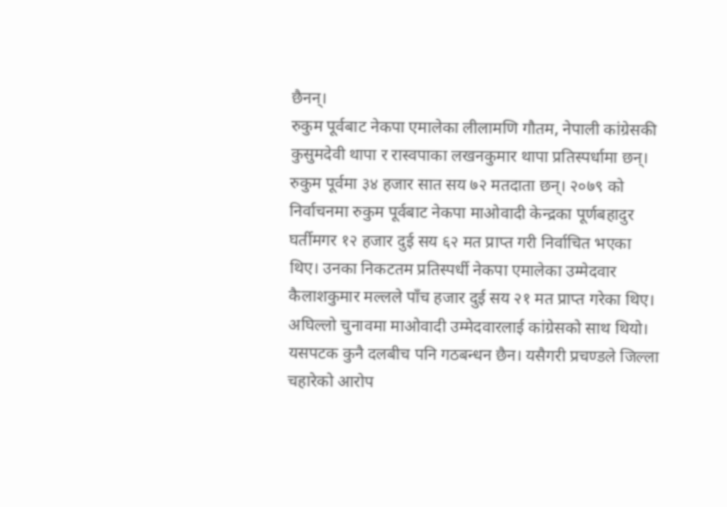छैनन्।
रुकुम पूर्वबाट नेकपा एमालेका लीलामणि गौतम, नेपाली कांग्रेसकी कुसुमदेवी थापा र रास्वपाका लखनकुमार थापा प्रतिस्पर्धामा छन्। रुकुम पूर्वमा ३४ हजार सात सय ७२ मतदाता छन्। २०७९ को निर्वाचनमा रुकुम पूर्वबाट नेकपा माओवादी केन्द्रका पूर्णबहादुर घर्तीमगर १२ हजार दुई सय ६२ मत प्राप्त गरी निर्वाचित भएका थिए। उनका निकटतम प्रतिस्पर्धी नेकपा एमालेका उम्मेदवार कैलाशकुमार मल्लले पाँच हजार दुई सय २१ मत प्राप्त गरेका थिए। अघिल्लो चुनावमा माओवादी उम्मेदवारलाई कांग्रेसको साथ थियो। यसपटक कुनै दलबीच पनि गठबन्धन छैन। यसैगरी प्रचण्डले जिल्ला चहारेको आरोप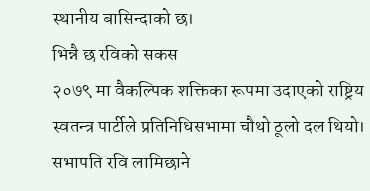स्थानीय बासिन्दाको छ।
भिन्नै छ रविको सकस
२०७९ मा वैकल्पिक शक्तिका रूपमा उदाएको राष्ट्रिय स्वतन्त्र पार्टीले प्रतिनिधिसभामा चौथो ठूलो दल थियो। सभापति रवि लामिछाने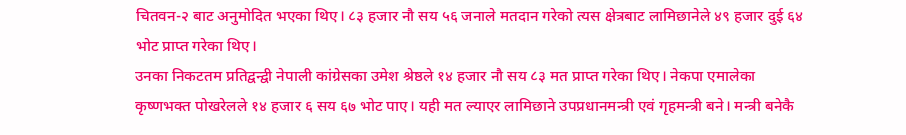चितवन-२ बाट अनुमोदित भएका थिए। ८३ हजार नौ सय ५६ जनाले मतदान गरेको त्यस क्षेत्रबाट लामिछानेले ४९ हजार दुई ६४ भोट प्राप्त गरेका थिए।
उनका निकटतम प्रतिद्वन्द्वी नेपाली कांग्रेसका उमेश श्रेष्ठले १४ हजार नौ सय ८३ मत प्राप्त गरेका थिए। नेकपा एमालेका कृष्णभक्त पोखरेलले १४ हजार ६ सय ६७ भोट पाए। यही मत ल्याएर लामिछाने उपप्रधानमन्त्री एवं गृहमन्त्री बने। मन्त्री बनेकै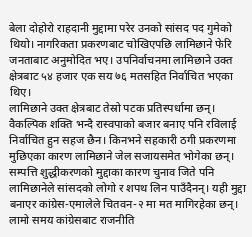बेला दोहोरो राहदानी मुद्दामा परेर उनको सांसद पद गुमेको थियो। नागरिकता प्रकरणबाट चोखिएपछि लामिछाने फेरि जनताबाट अनुमोदित भए। उपनिर्वाचनमा लामिछाने उक्त क्षेत्रबाट ५४ हजार एक सय ७६ मतसहित निर्वाचित भएका थिए।
लामिछाने उक्त क्षेत्रबाट तेस्रो पटक प्रतिस्पर्धामा छन्। वैकल्पिक शक्ति भन्दै रास्वपाको बजार बनाए पनि रविलाई निर्वाचित हुन सहज छैन। किनभने सहकारी ठगी प्रकरणमा मुछिएका कारण लामिछाने जेल सजायसमेत भोगेका छन्। सम्पत्ति शुद्धीकरणको मुद्दाका कारण चुनाव जिते पनि लामिछानेले सांसदको लोगो र शपथ लिन पाउँदैनन्। यही मुद्दा बनाएर कांग्रेस-एमालेले चितवन-२ मा मत मागिरहेका छन्। लामो समय कांग्रेसबाट राजनीति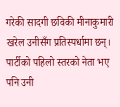गरेकी सादगी छविकी मीनाकुमारी खरेल उनीसँग प्रतिस्पर्धामा छन्।
पार्टीको पहिलो स्तरको नेता भए पनि उनी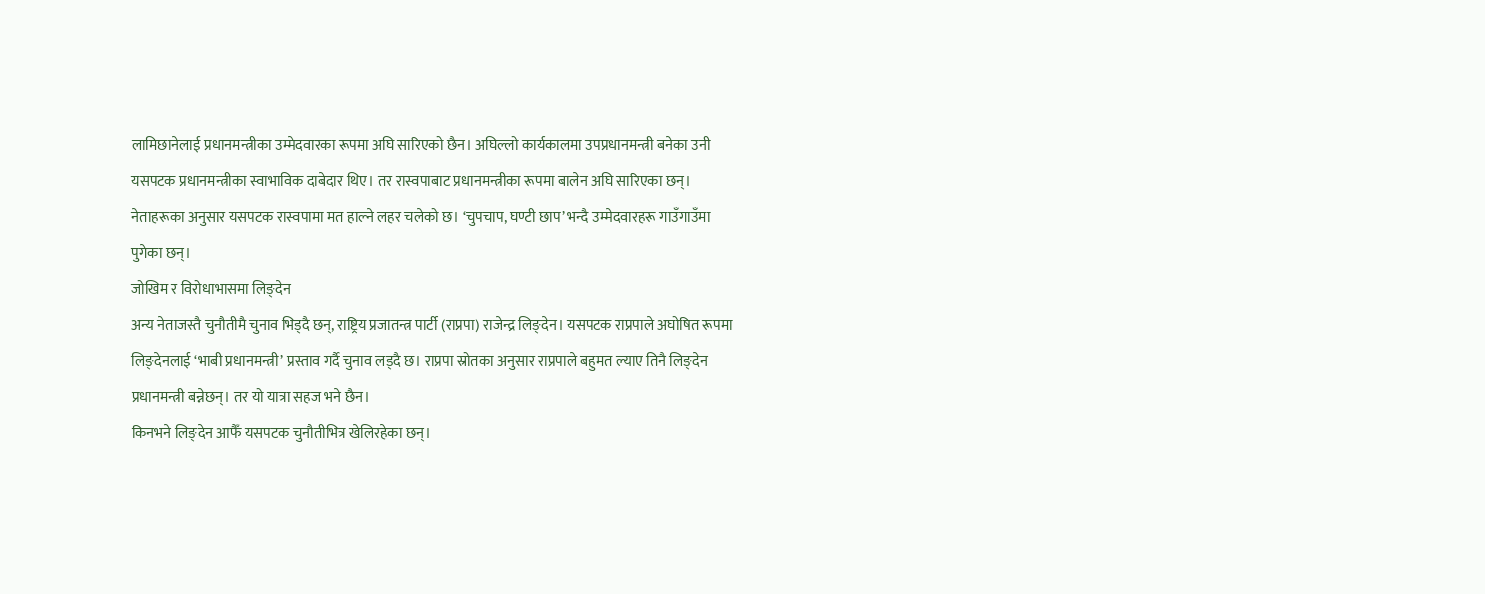लामिछानेलाई प्रधानमन्त्रीका उम्मेदवारका रूपमा अघि सारिएको छैन। अघिल्लो कार्यकालमा उपप्रधानमन्त्री बनेका उनी यसपटक प्रधानमन्त्रीका स्वाभाविक दाबेदार थिए। तर रास्वपाबाट प्रधानमन्त्रीका रूपमा बालेन अघि सारिएका छन्।
नेताहरूका अनुसार यसपटक रास्वपामा मत हाल्ने लहर चलेको छ। ‘चुपचाप, घण्टी छाप’ भन्दै उम्मेदवारहरू गाउँगाउँमा पुगेका छन्।
जोखिम र विरोधाभासमा लिङ्देन
अन्य नेताजस्तै चुनौतीमै चुनाव भिड्दै छन्, राष्ट्रिय प्रजातन्त्र पार्टी (राप्रपा) राजेन्द्र लिङ्देन। यसपटक राप्रपाले अघोषित रूपमा लिङ्देनलाई ‘भाबी प्रधानमन्त्री’ प्रस्ताव गर्दै चुनाव लड्दै छ। राप्रपा स्रोतका अनुसार राप्रपाले बहुमत ल्याए तिनै लिङ्देन प्रधानमन्त्री बन्नेछन्। तर यो यात्रा सहज भने छैन।
किनभने लिङ्देन आफैँ यसपटक चुनौतीभित्र खेलिरहेका छन्।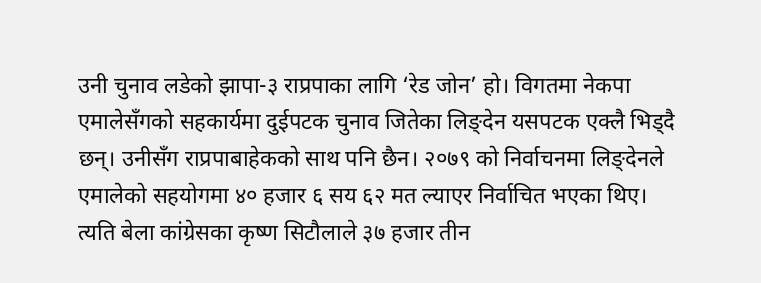उनी चुनाव लडेको झापा-३ राप्रपाका लागि ‘रेड जोन’ हो। विगतमा नेकपा एमालेसँगको सहकार्यमा दुईपटक चुनाव जितेका लिङ्देन यसपटक एक्लै भिड्दै छन्। उनीसँग राप्रपाबाहेकको साथ पनि छैन। २०७९ को निर्वाचनमा लिङ्देनले एमालेको सहयोगमा ४० हजार ६ सय ६२ मत ल्याएर निर्वाचित भएका थिए।
त्यति बेला कांग्रेसका कृष्ण सिटौलाले ३७ हजार तीन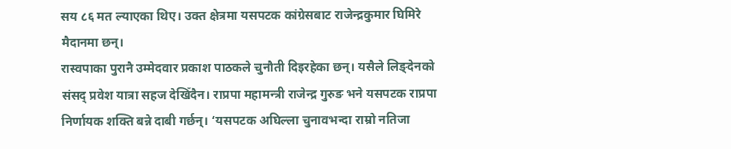सय ८६ मत ल्याएका थिए। उक्त क्षेत्रमा यसपटक कांग्रेसबाट राजेन्द्रकुमार घिमिरे मैदानमा छन्।
रास्वपाका पुरानै उम्मेदवार प्रकाश पाठकले चुनौती दिइरहेका छन्। यसैले लिङ्देनको संसद् प्रवेश यात्रा सहज देखिँदैन। राप्रपा महामन्त्री राजेन्द्र गुरुङ भने यसपटक राप्रपा निर्णायक शक्ति बन्ने दाबी गर्छन्। ‘यसपटक अघिल्ला चुनावभन्दा राम्रो नतिजा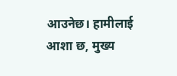आउनेछ। हामीलाई आशा छ, मुख्य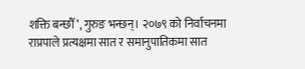शक्ति बन्छौँ’, गुरुङ भन्छन्। २०७९ को निर्वाचनमा राप्रपाले प्रत्यक्षमा सात र समानुपातिकमा सात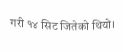गरी १४ सिट जितेको थियो।